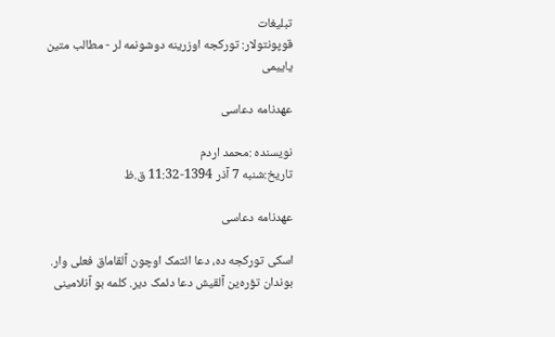تبلیغات
قوپونتولار: تورکجه اوزرینه دوشونمه لر - مطالب متین یاییمی

عهدنامه دعاسی

نویسنده :محمد اردم
تاریخ:شنبه 7 آذر 1394-11:32 ق.ظ

عهدنامه دعاسی

اسکی تورکجه ده، دعا ائتمک اوچون آلقاماق فعلی وار. بوندان تؤره‌ین آلقیش دعا دئمک دیر. کلمه بو آنلامینی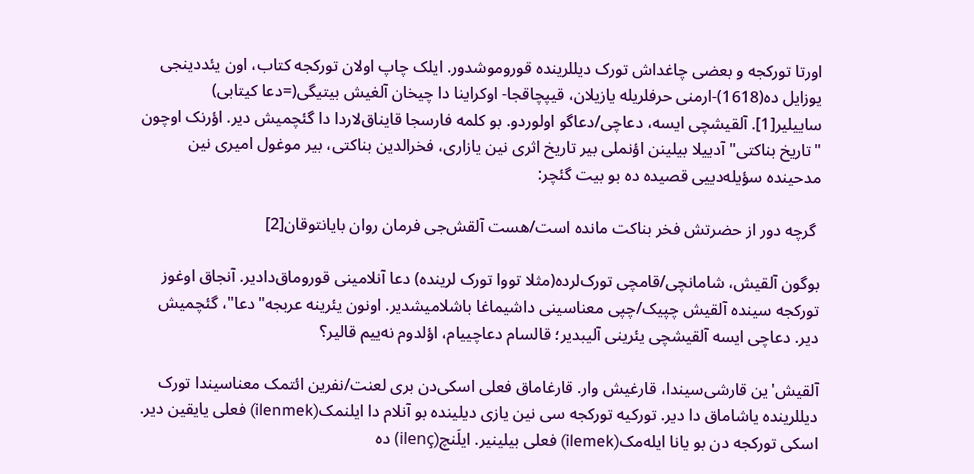اورتا تورکجه و بعضی چاغداش تورک دیللرینده قوروموشدور. ایلک چاپ اولان تورکجه کتاب، اون یئددینجی یوزایل ده(1618)-ارمنی حرفلریله یازیلان، قیپچاقجا- اوکراینا دا چیخان آلغیش بیتیگی(=دعا کیتابی) ساییلیر[1]. آلقیشچی ایسه، دعاچی/دعاگو اولوردو. بو کلمه فارسجا قایناق‌لاردا دا گئچمیش دیر. اؤرنک اوچون "تاریخ بناکتی" آدییلا بیلینن اؤنملی بیر تاریخ اثری نین یازاری، فخرالدین بناکتی، بیر موغول امیری نین مدحینده سؤیله‌دییی قصیده ده بو بیت گئچر:

 گرچه دور از حضرتش فخر بناکت مانده است/هست آلقش‌جی فرمان روان بایانتوقان[2]

بوگون آلقیش، شامانچی/قامچی تورک‌لرده(مثلا تووا تورک لرینده) دعا آنلامینی قوروماق‌دادیر. آنجاق اوغوز تورکجه سینده آلقیش چپیک/چپی معناسینی داشیماغا باشلامیشدیر. اونون یئرینه عربجه"دعا"، گئچمیش دیر. دعاچی ایسه آلقیشچی یئرینی آلیبدیر؛ قالسام دعاچییام، اؤلدوم نه‌ییم قالیر؟

آلقیش'ین قارشی‌سیندا، قارغیش وار. قارغاماق فعلی اسکی‌دن بری لعنت/نفرین ائتمک معناسیندا تورک دیللرینده یاشاماق دا دیر. تورکیه تورکجه سی نین یازی دیلینده بو آنلام دا ایلنمک(ilenmek) فعلی یایقین دیر. اسکی تورکجه دن بو یانا ایله‌مک(ilemek) فعلی بیلینیر. ایلَنچ(ilenç) ده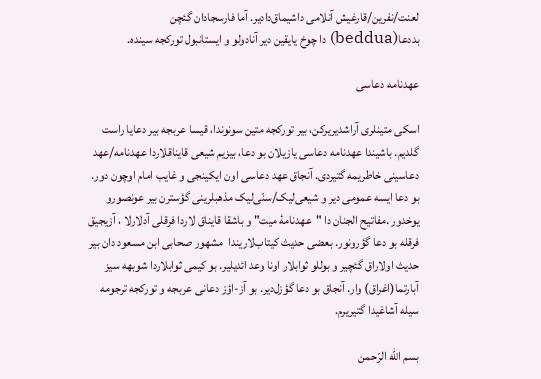لعنت/نفرین/قارغیش آنلامی داشیماق‌دادیر. آما فارسجادان گئچن بددعا(beddua) دا چوخ یایقین دیر آنادولو و ایستانبول تورکجه سینده.

عهدنامه دعاسی

اسکی متینلری آراشدیریرکن، بیر تورکجه متین سونوندا، قیسا عربجه بیر دعایا راست گلدیم. باشیندا عهدنامه دعاسی یازیلان بو دعا، بیزیم شیعی قایناقلاردا عهدنامه/عهد دعاسینی خاطریمه گتیردی. آنجاق عهد دعاسی اون ایکینجی و غایب امام اوچون دور. بو دعا ایسه عمومی دیر و شیعی‌لیک/سنّی‌لیک مذهبلرینی گؤسترن بیر عونصورو یوخدور .مفاتیح الجنان دا "عهدنامۀ میت" و باشقا قایناق لاردا فرقلی آدلارلا ، آزیجیق فرقله بو دعا گؤرونور. بعضی حدیث کیتاب‌لاریندا  مشهور صحابی ابن مسعود دان بیر حدیث اولاراق گئچیر و بوللو ثوابلار اونا وعد ائدیلیر. بو کیمی ثوابلاردا شوبهه سیز آبارتما(اغراق) وار. آنجاق بو دعا گؤزل‌دیر. بو آز-اؤز دعانی عربجه و تورکجه ترجومه سیله آشاغیدا گتیریرم.

بسم الله الرّحمن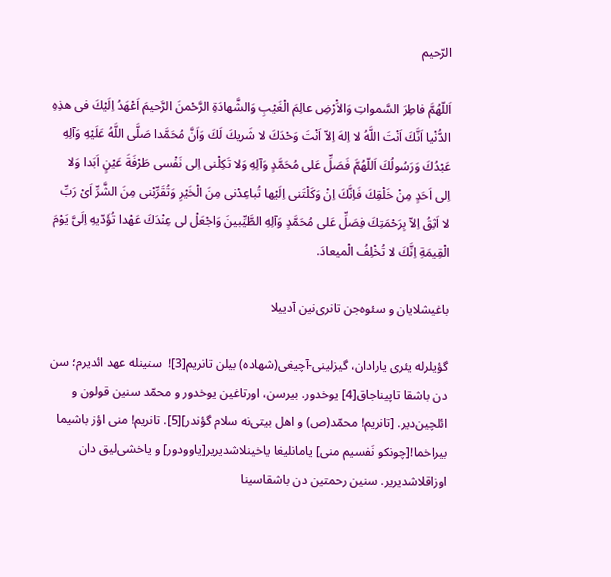الرّحیم

اَللّهُمَّ فاطِرَ السَّمواتِ وَالاَْرْضِ عالِمَ الْغَیْبِ وَالشَّهادَةِ الرَّحْمنَ الرَّحیمَ اَعْهَدُ اِلَیْكَ فى هذِهِ الدُّنْیا اَنَّكَ اَنْتَ اللَّهُ لا اِلهَ اِلاّ اَنْتَ وَحْدَكَ لا شَریكَ لَكَ وَاَنَّ مُحَمَّدا صَلَّى اللَّهُ عَلَیْهِ وَآلِهِ عَبْدُكَ وَرَسُولُكَ اَللّهُمَّ فَصَلِّ عَلى مُحَمَّدٍ وَآلِهِ وَلا تَكِلْنى اِلى نَفْسى طَرْفَةَ عَیْنٍ اَبَدا وَلا اِلى اَحَدٍ مِنْ خَلْقِكَ فَاِنَّكَ اِنْ وَكَلْتَنى اِلَیْها تُباعِدْنى مِنَ الْخَیْرِ وَتُقَرِّبْنى مِنَ الشَّرِّ اَىْ رَبِّ لا اَثِقُ اِلاّ بِرَحْمَتِكَ فِصَلِّ عَلى مُحَمَّدٍ وَآلِهِ الطَّیِّبینَ وَاجْعَلْ لى عِنْدَكَ عَهْدا تُؤَدّیهِ اِلَىَّ یَوْمَ الْقِیمَةِ اِنَّكَ لا تُخْلِفُ الْمیعادَ.

باغیشلایان و سئوه‌جن تانری‌نین آدییلا

گؤیلرله یئری یارادان، گیزلینی-آچیغی(شهاده) بیلن تانریم[3]!  سنینله عهد ائدیرم؛ سن دن باشقا تاپیناجاق[4] یوخدور. بیرسن، اورتاغین یوخدور و محمّد سنین قولون و ائلچین‌دیر. [تانریم! محمّد(ص) و اهل بیتی‌نه سلام گؤندر][5]. تانریم! منی اؤز باشیما بیراخما![چونکو نَفسیم منی] یامانلیغا یاخینلاشدیریر[یاوودور] و یاخشی‌لیق دان اوزاقلاشدیریر. سنین رحمتین دن باشقاسینا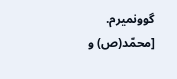گوونمیرم. [محمّد(ص) و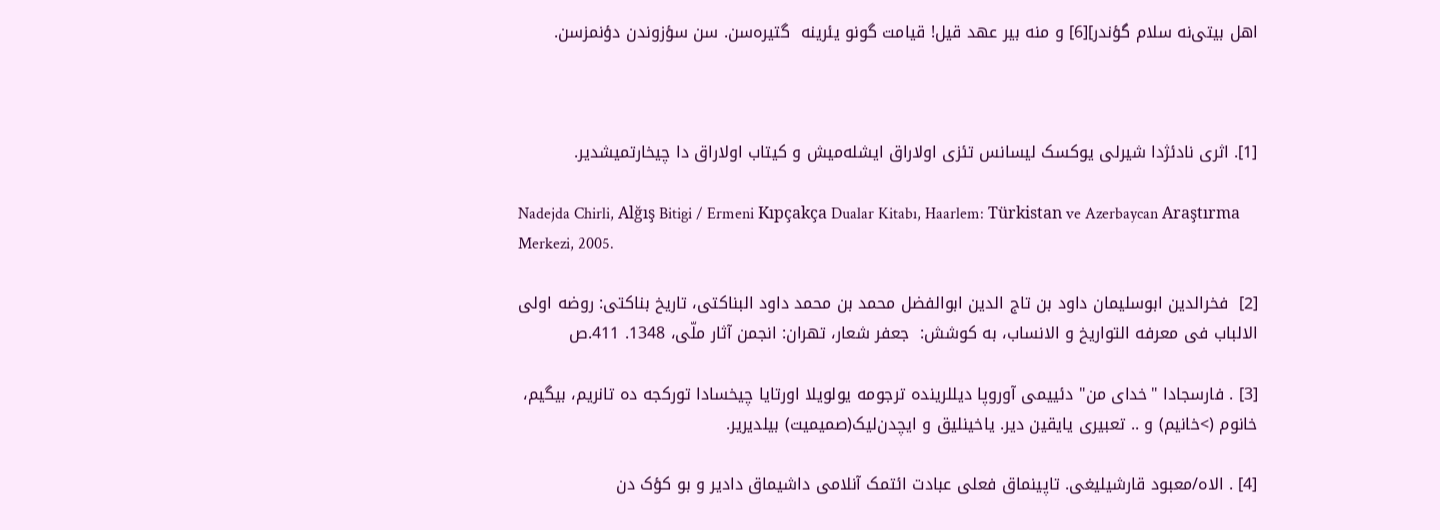اهل بیتی‌نه سلام گؤندر][6] و منه بیر عهد قیل! قیامت گونو یئرینه  گتیره‌سن. سن سؤزوندن دؤنمزسن.



[1]. اثری نادئژدا شیرلی یوکسک لیسانس تئزی اولاراق ایشله‌میش و کیتاب اولاراق دا چیخارتمیشدیر.

Nadejda Chirli, Alğış Bitigi / Ermeni Kıpçakça Dualar Kitabı, Haarlem: Türkistan ve Azerbaycan Araştırma Merkezi, 2005.

[2]  فخرالدین ابوسلیمان داود بن تاج الدین ابوالفضل محمد بن محمد داود البناکتی، تاریخ بناکتی: روضه اولی الالباب فی معرفه التواریخ و الانساب، به کوشش:  جعفر شعار، تهران: انجمن آثار ملّی، 1348. 411.ص

[3] . فارسجادا "خدای من" دئییمی آوروپا دیللرینده ترجومه یولویلا اورتایا چیخسادا تورکجه ده تانریم، بیگیم، خانوم (>خانیم) و .. تعبیری یایقین دیر. یاخینلیق و ایچدن‌لیک(صمیمیت) بیلدیریر.

[4] . الاه/معبود قارشیلیغی. تاپینماق فعلی عبادت ائتمک آنلامی داشیماق دادیر و بو کؤک دن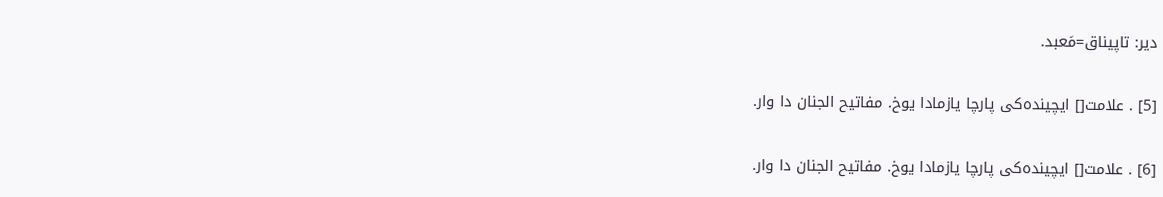دیر: تاپیناق=مَعبد.

[5] . علامت[] ایچینده‌کی پارچا یازمادا یوخ. مفاتیح الجنان دا وار.

[6] . علامت[] ایچینده‌کی پارچا یازمادا یوخ. مفاتیح الجنان دا وار.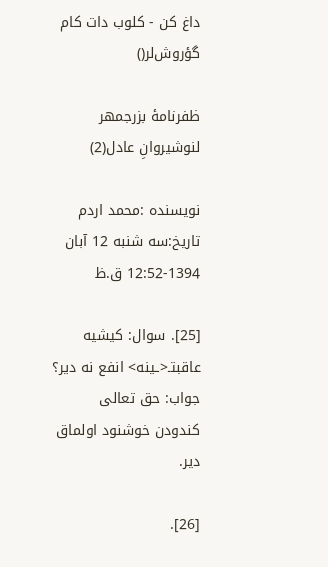داغ کن - کلوب دات کام
گؤروش‌لر()

ظفرنامۀ بزرجمهر لنوشیروانِ عادل(2)

نویسنده :محمد اردم
تاریخ:سه شنبه 12 آبان 1394-12:52 ق.ظ

[25]. سوال: کیشیه عاقبتـ<ـینه> انفع نه دیر؟ جواب: حق تعالی کندودن خوشنود اولماق دیر.

[26].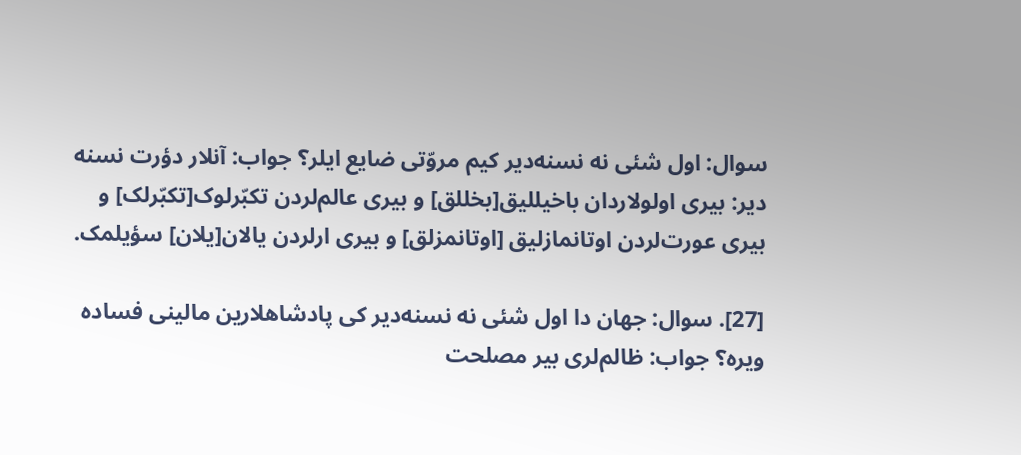سوال: اول شئی نه نسنه‌دیر کیم مروّتی ضایع ایلر؟ جواب: آنلار دؤرت نسنه دیر: بیری اولولاردان باخیللیق[بخللق] و بیری عالم‌لردن تکبّرلوک[تکبّرلک] و بیری عورت‌لردن اوتانمازلیق [اوتانمزلق] و بیری ارلردن یالان[یلان] سؤیلمک.

[27]. سوال: جهان دا اول شئی نه نسنه‌دیر کی پادشاهلارین مالینی فساده ویره؟ جواب: ظالم‌لری بیر مصلحت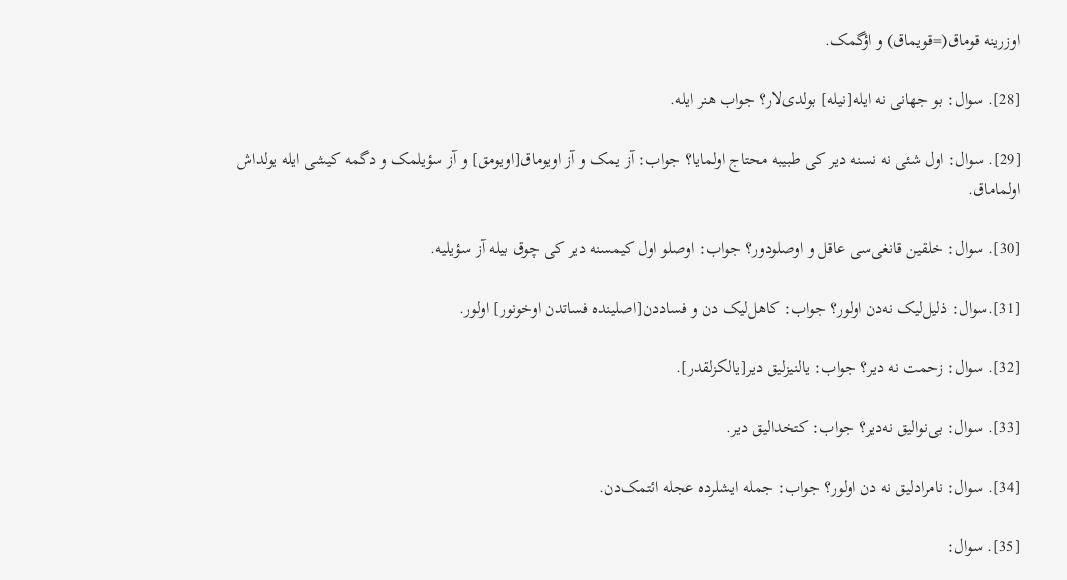اوزرینه قوماق(=قویماق) و اؤگمک.

[28]. سوال: بو جهانی نه ایله[نیله] بولدی‌لار؟ جواب هنر ایله.

[29]. سوال: اول شئی نه نسنه دیر کی طبیبه محتاج اولمایا؟ جواب: آز یمک و آز اویوماق[اویومق] و آز سؤیلمک و دگمه کیشی ایله یولداش اولماماق.

[30]. سوال: خلقین قانغی‌سی عاقل و اوصلودور؟ جواب: اوصلو اول کیمسنه دیر کی چوق بیله آز سؤیلیه.

[31].سوال: ذلیل‌لیک نه‌دن اولور؟ جواب: کاهل‌لیک دن و فساددن[اصلینده فساتدن اوخونور] اولور.

[32]. سوال: زحمت نه دیر؟ جواب: یالنیزلیق دیر[یالکزلقدر].

[33]. سوال: بی‌نوالیق نه‌دیر؟ جواب: کتخدالیق دیر.

[34]. سوال: نامرادلیق نه دن اولور؟ جواب: جمله ایشلرده عجله ائتمک‌دن.

[35]. سوال: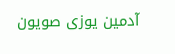آدمین یوزی صویون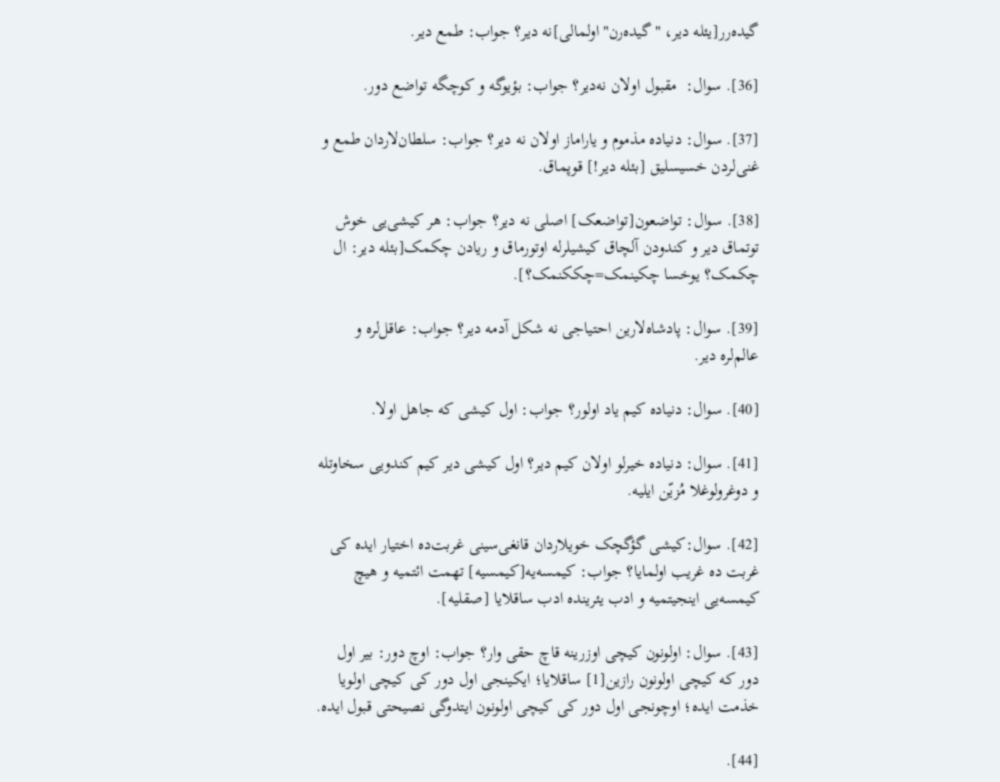گیده‌رر[یئله دیر، "گیده‌رن" اولمالی]نه دیر؟ جواب: طمع دیر.

[36]. سوال:  مقبول اولان نه‌دیر؟ جواب: بؤیوگه و کوچگه تواضع دور.

[37]. سوال: دنیاده مذموم و یاراماز اولان نه دیر؟ جواب: سلطان‌لاردان طمع و غنی‌لردن خسیسلیق [بئله دیر!] قوپماق.

[38]. سوال: تواضعون[تواضعک] اصلی نه دیر؟ جواب: هر کیشی‌یی خوش توتماق دیر و کندودن آلچاق کیشیلرله اوتورماق و ریادن چکمک[بئله دیر: ال چکمک؟ یوخسا چکینمک=چککنمک؟].

[39]. سوال: پادشاه‌لارین احتیاجی نه شکل آدمه دیر؟ جواب: عاقل‌لره و عالم‌لره دیر.

[40]. سوال: دنیاده کیم یاد اولور؟ جواب: اول کیشی که جاهل اولا.

[41]. سوال: دنیاده خیرلو اولان کیم دیر؟ اول کیشی دیر کیم کندویی سخاوتله و دوغرولوغلا مُزیّن ایلیه.

[42]. سوال:کیشی گؤگچک خویلاردان قانغی‌سینی غربت‌ده اختیار ایده کی غربت ده غریب اولمایا؟ جواب: کیمسه‌یه[کیمسیه] تهمت ائتمیه و هیچ کیمسه‌یی اینجیتمیه و ادب یئرینده ادب ساقلایا [صقلیه].

[43]. سوال: اولونون کیچی اوزرینه قاچ حقی وار؟ جواب: اوچ دور: بیر اول دور که کیچی اولونون رازین[1] ساقلایا؛ ایکینجی اول دور کی کیچی اولویا خذمت ایده؛ اوچونجی اول دور کی کیچی اولونون ایتدوگی نصیحتی قبول ایده.

[44].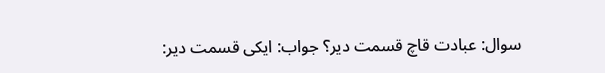سوال: عبادت قاچ قسمت دیر؟ جواب: ایکی قسمت دیر: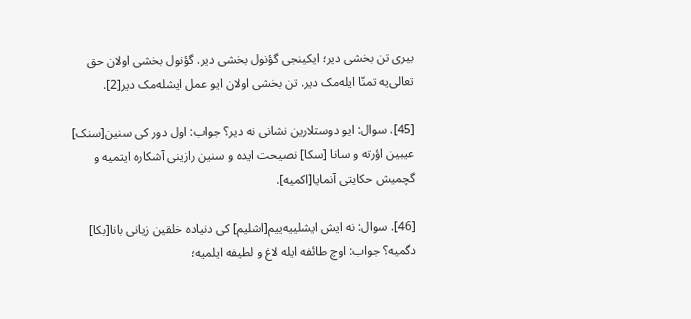بیری تن بخشی دیر؛ ایکینجی گؤنول بخشی دیر. گؤنول بخشی اولان حق تعالی‌یه تمنّا ایله‌مک دیر. تن بخشی اولان ایو عمل ایشله‌مک دیر[2].

[45]. سوال: ایو دوستلارین نشانی نه دیر؟ جواب: اول دور کی سنین[سنک] عیبین اؤرته و سانا [سکا] نصیحت ایده و سنین رازینی آشکاره ایتمیه و گچمیش حکایتی آنمایا[اکمیه].

[46]. سوال: نه ایش ایشلییه‌ییم[اشلیم] کی دنیاده خلقین زیانی بانا[بکا] دگمیه؟ جواب: اوچ طائفه ایله لاغ و لطیفه ایلمیه؛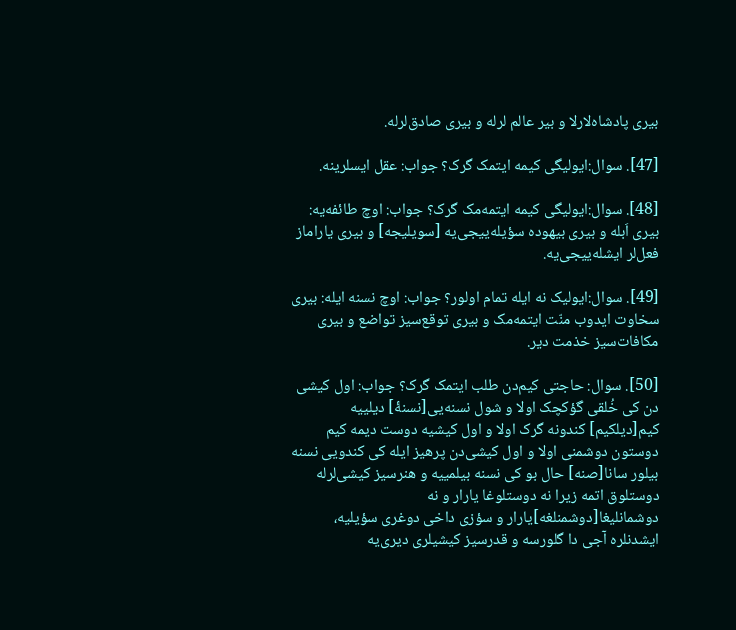بیری پادشاه‌لارلا و بیر عالم لرله و بیری صادق‌لرله.

[47]. سوال:ایولیگی کیمه ایتمک گرک؟ جواب: عقل ایسلرینه.

[48]. سوال:ایولیگی کیمه ایتمه‌مک گرک؟ جواب: اوچ طائفه‌یه: بیری اَبله و بیری بیهوده سؤیله‌ییجی‌یه [سویلیجه] و بیری یاراماز فعل‌لر ایشله‌ییجی‌یه.

[49]. سوال:ایولیک نه ایله تمام اولور؟ جواب: اوچ نسنه ایله: بیری سخاوت ایدوب منّت ایتمه‌مک و بیری توقع‌سیز تواضع و بیری مکافات‌سیز خذمت دیر.

[50]. سوال: حاجتی کیم‌دن طلب ایتمک گرک؟ جواب: اول کیشی دن کی خُلقی گؤکچک اولا و شول نسنه‌یی[نسنۀ] دیلییه کیم[دیلکیم] کندونه گرک اولا و اول کیشیه دوست دیمه کیم دوستون دوشمنی اولا و اول کیشی‌دن پرهیز ایله کی کندویی نسنه بیلور سانا[صنه] حال بو کی نسنه بیلمییه و هنرسیز کیشی‌لرله دوستلوق اتمه زیرا نه دوستلوغا یارار و نه دوشمانلیغا[دوشمنلغه]یارار و سؤزی داخی دوغری سؤیلیه، ایشدنلره آجی دا گلورسه و قدرسیز کیشیلری دیری‌یه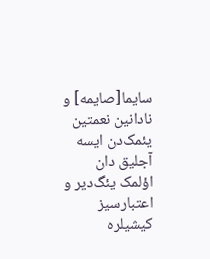سایما[صایمه] و نادانین نعمتین یئمک‌دن ایسه آجلیق دان اؤلمک یئگ‌دیر و اعتبارسیز کیشیلره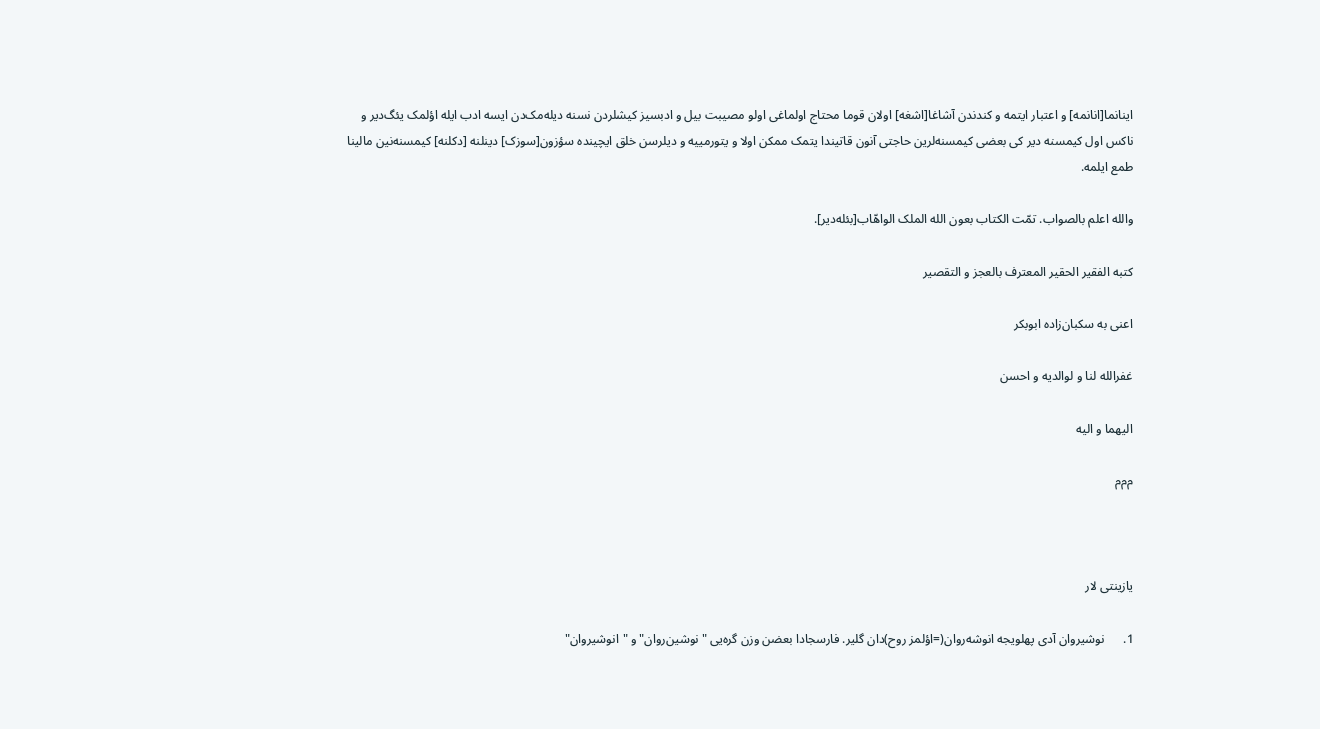اینانما[انانمه] و اعتبار ایتمه و کندندن آشاغا[اشغه] اولان قوما محتاج اولماغی اولو مصیبت بیل و ادبسیز کیشلردن نسنه دیله‌مک‌دن ایسه ادب ایله اؤلمک یئگ‌دیر و ناکس اول کیمسنه دیر کی بعضی کیمسنه‌لرین حاجتی آنون قاتیندا یتمک ممکن اولا و یتورمییه و دیلرسن خلق ایچینده سؤزون[سوزک] دینلنه [دکلنه] کیمسنه‌نین مالینا طمع ایلمه.

والله اعلم بالصواب. تمّت الکتاب بعون الله الملک الواهّاب[بئله‌دیر].

کتبه الفقیر الحقیر المعترف بالعجز و التقصیر

اعنی به سکبان‌زاده ابوبکر

غفرالله لنا و لوالدیه و احسن

الیهما و الیه

م‌م‌م



یازینتی لار

1.      نوشیروان آدی پهلویجه انوشه‌روان(=اؤلمز روح)دان گلیر. فارسجادا بعضن وزن گره‌یی "نوشین‌روان" و "انوشیروان"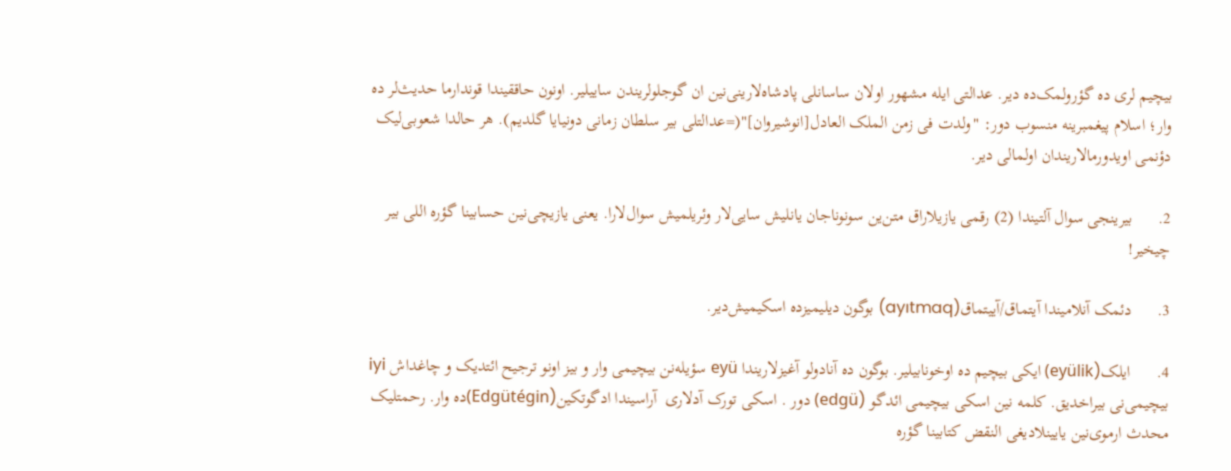بیچیم لری ده گؤرولمک‌ده دیر. عدالتی ایله مشهور اولان ساسانلی پادشاه‌لارینی‌نین ان گوجلولریندن ساییلیر. اونون حاققیندا قوندارما حدیث‌لر ده وار؛ اسلام پیغمبرینه منسوب دور: "ولدت فی زمن الملک العادل[انوشیروان]"(=عدالتلی بیر سلطان زمانی دونیایا گلدیم). هر حالدا شعوبی‌لیک دؤنمی اویدورمالاریندان اولمالی دیر.

2.      بیرینجی سوال آلتیندا (2) رقمی یازیلاراق متن‌ین سونوناجان یانلیش سایی‌لار وئریلمیش سوال‌لارا. یعنی یازیچی‌نین حسابینا گؤره اللی بیر چیخیر!

3.      دئمک آنلامیندا آیتماق/آییتماق(ayıtmaq) بوگون دیلیمیزده اسکیمیش‌دیر.

4.      ایلک(eyülik) ایکی بیچیم ده اوخونابیلیر. بوگون ده آنادولو آغیزلاریندا eyü سؤیله‌نن بیچیمی وار و بیز اونو ترجیح ائتدیک و چاغداش iyi بیچیمی‌نی بیراخدیق. کلمه نین اسکی بیچیمی ائدگو (edgü) دور . اسکی تورک آدلاری  آراسیندا ادگوتکین(Edgütégin)ده وار. رحمتلیک محدث ارموی‌نین یایینلادیغی النقض کتابینا گؤره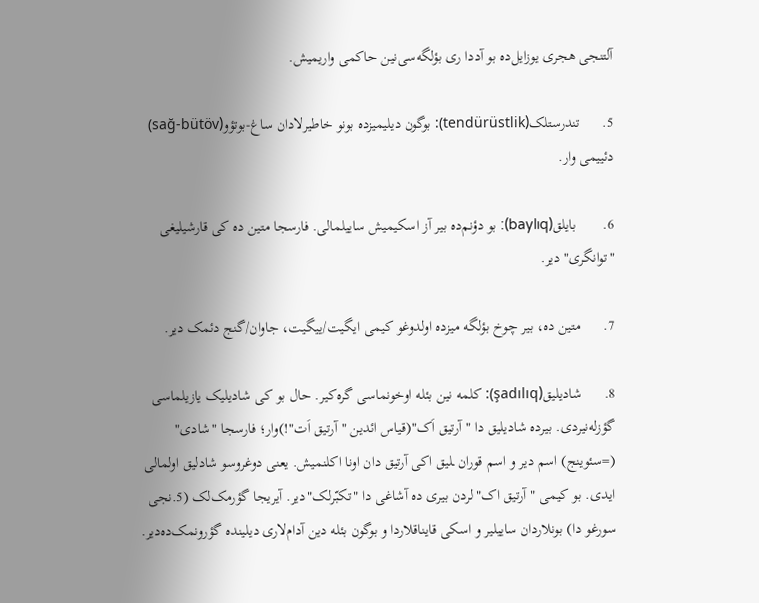آلتنجی هجری یوزایل‌ده بو آددا ری بؤلگه‌سی‌نین حاکمی واریمیش.

5.      تندرستلک(tendürüstlik): بوگون دیلیمیزده بونو خاطیرلادان ساغ-بوتؤو(sağ-bütöv) دئییمی وار.

6.       بایلق(baylıq): بو دؤنم‌ده بیر آز اسکیمیش ساییلمالی. فارسجا متین ده کی قارشیلیغی "توانگری" دیر.

7.      متین ده، بیر چوخ بؤلگه میزده اولدوغو کیمی ایگیت/ییگیت، جاوان/گنج دئمک دیر.

8.      شادیلیق(şadılıq): کلمه نین بئله اوخونماسی گره‌کیر. حال بو کی شادیلیک یازیلماسی گؤزله‌نیردی. بیرده شادیلیق دا "آرتیق اَک"(قیاس ائدین "آرتیق اَت"!)وار؛ فارسجا "شادی" (=سئوینج) اسم دیر و اسم قوران ـلیق اکی آرتیق دان اونا اکلنمیش. یعنی دوغروسو شادلیق اولمالی ایدی. بو کیمی "آرتیق اک"لردن بیری ده آشاغی دا "تکبّرلک"دیر. آیریجا گؤرمک‌لک (5.نجی سورغو دا) بونلاردان ساییلیر و اسکی قایناقلاردا و بوگون بئله دین آدام‌لاری دیلینده گؤرونمک‌ده‌دیر.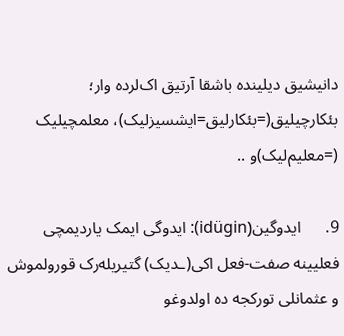دانیشیق دیلینده باشقا آرتیق اک‌لرده وار؛ بئکارچیلیق(=بئکارلیق=ایشسیزلیک)، معلمچیلیک (=معلیم‌لیک)و ..

9.      ایدوگین(idügin): ایدوگی ایمک یاردیمچی فعلیینه صفت-فعل اکی(ـدیک) گتیریله‌رک قورولموش و عثمانلی تورکجه ده اولدوغو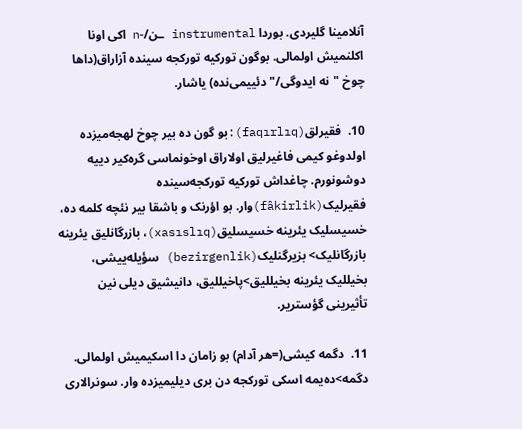آنلامینا گلیردی. بوردا instrumental ـن/-n اکی اونا اکلنمیش اولمالی. بوگون تورکیه تورکجه سینده آزاراق(داها چوخ "نه ایدوگی/" دئییمی‌نده) یاشار.

10.  فقیرلق(faqırlıq):بو گون ده بیر چوخ لهجه‌میزده اولدوغو کیمی فاغیرلیق اولاراق اوخونماسی گره‌کیر دییه دوشونورم. چاغداش تورکیه تورکجه‌سینده فقیرلیک(fâkirlik)وار. بو اؤرنک و باشقا بیر نئچه کلمه ده، خسیسلیک یئرینه خسیسلیق(xasıslıq)، بازرگانلیق یئرینه بازرگانلیک> بزیرگنلیک(bezirgenlik) سؤیله‌ییشی، بخیللیک یئرینه بخیللیق>پاخیللیق، دانیشیق دیلی نین تأثیرینی گؤستریر.

11.  دگمه کیشی(=هر آدام) بو زامان دا اسکیمیش اولمالی. دگمه>ده‌یمه اسکی تورکجه دن بری دیلیمیزده وار. سونرالاری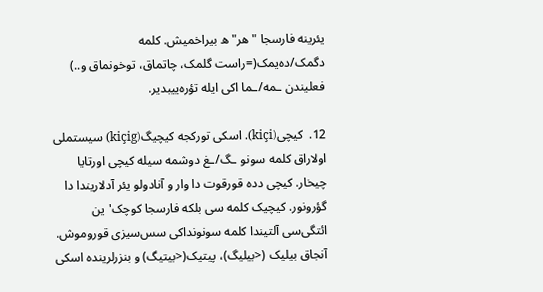یئرینه فارسجا "هر"ه بیراخمیش. کلمه دگمک/ده‌یمک(=راست گلمک، چاتماق، توخونماق و..) فعلیندن ـمه/ـما اکی ایله تؤره‌ییبدیر.

12.  کیچی(kiçi). اسکی تورکجه کیچیگ(kiçig) سیستملی اولاراق کلمه سونو ـگ/ـغ دوشمه سیله کیچی اورتایا چیخار. کیچی دده قورقوت دا وار و آنادولو یئر آدلاریندا دا گؤرونور. کیچیک کلمه سی بلکه فارسجا کوچک'ین ائتگی‌سی آلتیندا کلمه سونونداکی سس‌سیزی قوروموش. آنجاق بیلیک (<بیلیگ)، پیتیک(<بیتیگ) و بنزرلرینده اسکی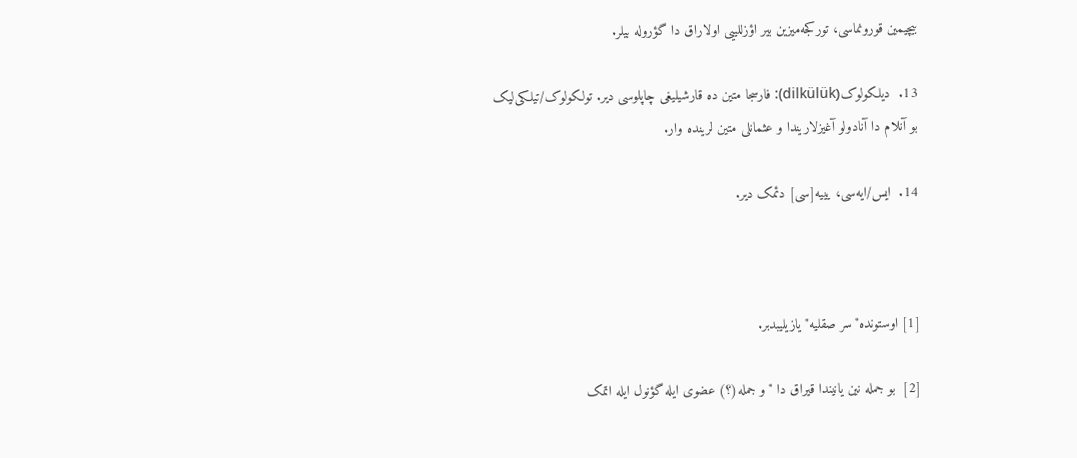بیچیمین قورونماسی، تورکجه‌میزین بیر اؤزللییی اولاراق دا گؤروله بیلر.

13.  دیلکولوک(dilkülük): فارسجا متین ده قارشیلیغی چاپلوسی دیر. تولکولوک/تیلکی‌لیک بو آنلام دا آنادولو آغیزلاریندا و عثمانلی متین لرینده وار.

14.  ایس/ایه‌سی، یییه[سی] دئمک دیر.



[1] اوستونده"سر صقلیه" یازیلیبدبر.

[2]  بو جمله نین یانیندا قیراق دا "و جمله(؟) عضوی ایله گؤنول ایله اتمک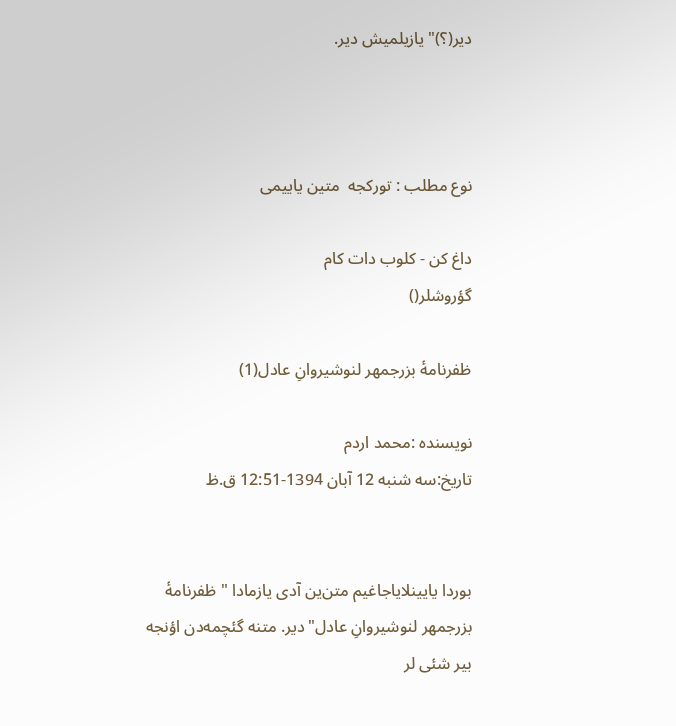دیر(؟)" یازیلمیش دیر.



نوع مطلب : توركجه  متین یاییمی

داغ کن - کلوب دات کام
گؤروشلر()

ظفرنامۀ بزرجمهر لنوشیروانِ عادل(1)

نویسنده :محمد اردم
تاریخ:سه شنبه 12 آبان 1394-12:51 ق.ظ


بوردا یایینلایاجاغیم متن‌ین آدی یازمادا " ظفرنامۀ بزرجمهر لنوشیروانِ عادل"دیر. متنه گئچمه‌دن اؤنجه بیر شئی لر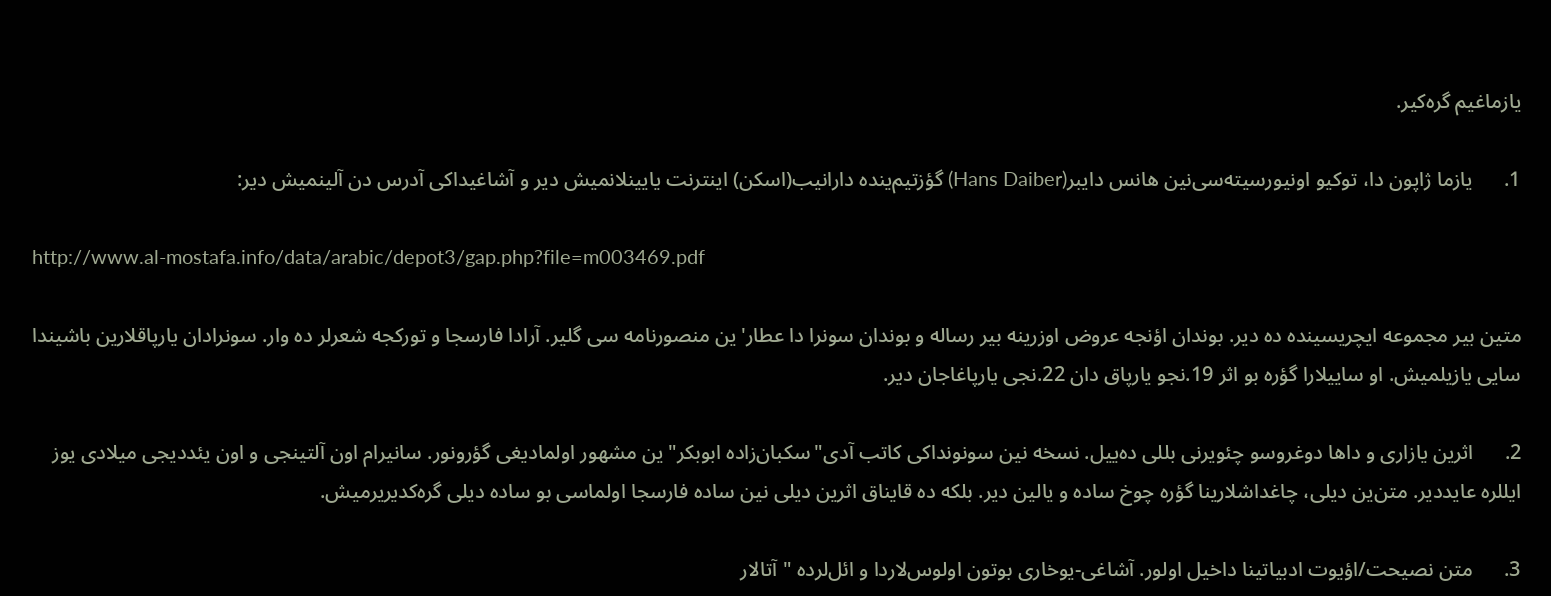یازماغیم گره‌کیر.

1.      یازما ژاپون دا، توکیو اونیورسیته‌سی‌نین هانس دایبر(Hans Daiber) گؤزتیم‌ینده دارانیب(اسکن) اینترنت یایینلانمیش دیر و آشاغیداکی آدرس دن آلینمیش دیر:

http://www.al-mostafa.info/data/arabic/depot3/gap.php?file=m003469.pdf

متین بیر مجموعه ایچریسینده ده دیر. بوندان اؤنجه عروض اوزرینه بیر رساله و بوندان سونرا دا عطار'ین منصورنامه سی گلیر. آرادا فارسجا و تورکجه شعرلر ده وار. سونرادان یارپاقلارین باشیندا سایی یازیلمیش. او ساییلارا گؤره بو اثر 19.نجو یارپاق دا‌ن 22.نجی یارپاغاجان دیر.

2.      اثرین یازاری و داها دوغروسو چئویرنی بللی د‌ه‌ییل. نسخه نین سونونداکی کاتب آدی"سکبان‌زاده ابوبکر"ین مشهور اولمادیغی گؤرونور. سانیرام اون آلتینجی و اون یئددیجی میلادی یوز ایللره عایددیر. متن‌ین دیلی، چاغداشلارینا گؤره چوخ ساده و یالین دیر. بلکه ده قایناق اثرین دیلی نین ساده فارسجا اولماسی‌ بو ساده دیلی گره‌کدیریرمیش.

3.      متن نصیحت/اؤیوت ادبیاتینا داخیل اولور. آشاغی-یوخاری بوتون اولوس‌لاردا و ائل‌لرده "آتالار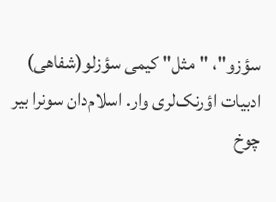سؤزو"، "مثل" کیمی سؤزلو(شفاهی) ادبیات اؤرنک‌لری وار. اسلام‌دان سونرا بیر چوخ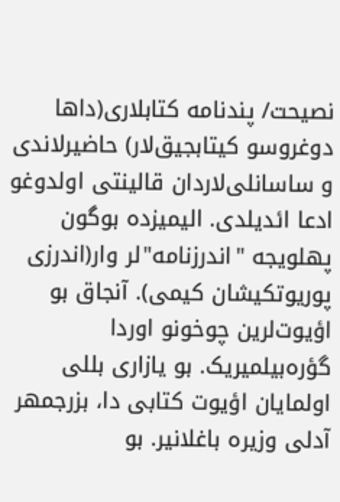نصیحت/ پندنامه کتابلاری(داها دوغروسو کیتابجیق‌لار) حاضیرلاندی و ساسانلی‌لاردان قالینتی اولدوغو ادعا ائدیلدی. الیمیزده بوگون پهلویجه "اندرزنامه"لر وار(اندرزی پوریوتکیشان کیمی). آنجاق بو اؤیوت‌لرین چوخونو اوردا گؤره‌بیلمیریک. بو یازاری بللی اولمایان اؤیوت کتابی دا، بزرجمهر آدلی وزیره باغلانیر. بو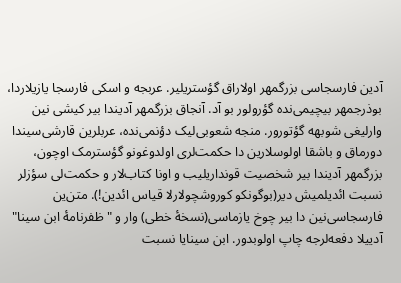آدین فارسجاسی‌ بزرگمهر اولاراق گؤستریلیر. عربجه و اسکی فارسجا یازیلاردا، بوذرجمهر بیچیمی‌نده گؤرولور بو آد. آنجاق بزرگمهر آدیندا بیر کیشی نین وارلیغی شوبهه گؤتورور. منجه شعوبی‌لیک دؤنمی‌نده، عربلرین قارشی‌سیندا دورماق و باشقا اولوسلارین دا حکمت‌لری اولدوغونو گؤسترمک اوچون، بزرگمهر آدیندا بیر شخصیت قونداریلیب و اونا کتاب‌لار و حکمت‌لی سؤزلر نسبت ائدیلمیش دیر(بوگونکو کوروشچولارلا قیاس ائدین!). متن‌ین فارسجاسی‌نین دا بیر چوخ یازماسی(نسخۀ خطی) وار و "ظفرنامۀ ابن سینا" آدییلا دفعه‌لرجه چاپ اولوبدور. ابن سینایا نسبت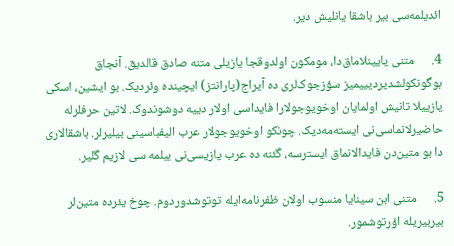ائدیلمه‌سی بیر باشقا یانلیش دیر.

4.      متنی یایینلاماق‌دا، مومکون اولدوقجا یازیلی متنه صادق قالدیق. آنجاق بوگونکولشدیردیییمیز سؤزجوک‌لری ده آیراج(پارانتز) ایچینده وئردیک. بو ایشین، اسکی یازییلا تانیش اولمایان اوخویوجولارا فایداسی اولار دییه دوشوندوک. لاتین حرفلرله حاضیرلانماسی‌نی ایسته‌مه‌دیک. چونکو اوخویوجولار عرب الیفباسینی بیلیرلر. باشقالاری دا بو متین‌دن فایدالانماق ایسترسه، گئنه ده عرب یازیسی‌نی بیلمه سی لازیم گلیر.

5.      متنی ابن سینایا منسوب اولان ظفرنامه‌ایله توتوشدوردوم. چوخ یئرده متین‌لر بیربیریله اؤرتوشمور.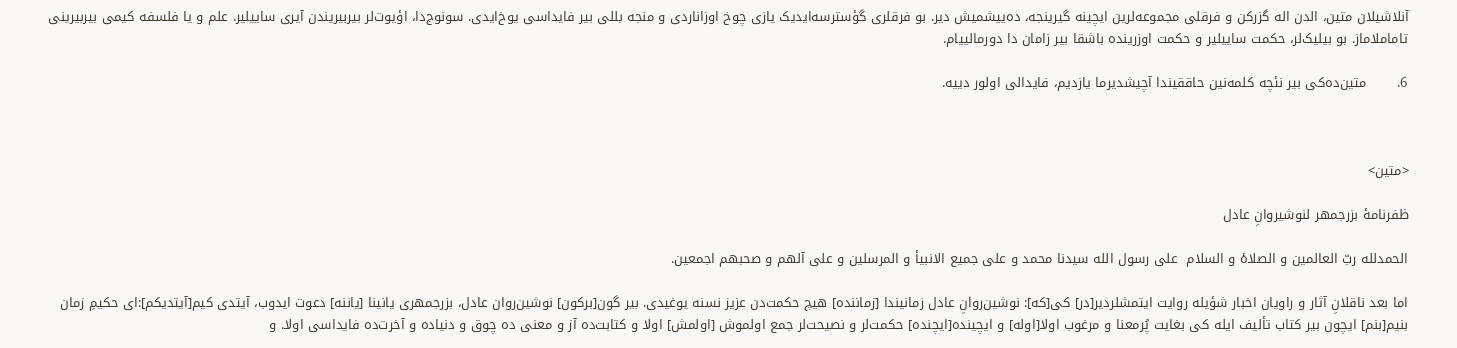آنلاشیلان متین، الدن اله گزرکن و فرقلی مجموعه‌لرین ایچینه گیرینجه، ده‌ییشمیش دیر. بو فرقلری گؤسترسه‌ایدیک یازی چوخ اوزاناردی و منجه بللی بیر فایداسی یوخ‌ایدی. سونوج‌دا، اؤیوت‌لر بیربیریندن آیری ساییلیر. علم و یا فلسفه کیمی بیربیرینی تاماملاماز. بو بیلیک‌لر، حکمت ساییلیر و حکمت اوزرینده باشقا بیر زامان دا دورمالییام.

6.       متین‌ده‌کی بیر نئچه کلمه‌نین حاققیندا آچیشدیرما یازدیم، فایدالی اولور دییه.



<متین>

ظفرنامۀ بزرجمهر لنوشیروانِ عادل

الحمدلله ربّ العالمین و الصلاۀ و السلام  علی رسول الله سیدنا محمد و علی جمیع الانبیأ و المرسلین و علی آلهم و صحبهم اجمعین.

اما بعد ناقلانِ آثار و راویان اخبار شؤیله روایت ایتمشلردیر[در] کی[که]: نوشین‌روانِ عادل زمانیندا [زماننده] هیچ حکمت‌دن عزیز نسنه یوغیدی. بیر گون[برکون] نوشین‌روان عادل، بزرجمهری یانینا [یاننه] دعوت ایدوب، آیتدی کیم[آیتدیکم]:ای حکیمِ زمان بنیم[بنم] ایچون بیر کتاب تألیف ایله کی بغایت پُرمعنا و مرغوب اولا[اوله] و ایچینده[ایچنده] حکمت‌لر و نصیحت‌لر جمع اولموش [اولمش] اولا و کتابت‌ده آز و معنی ده چوق و دنیاده و آخرت‌ده فایداسی اولا. و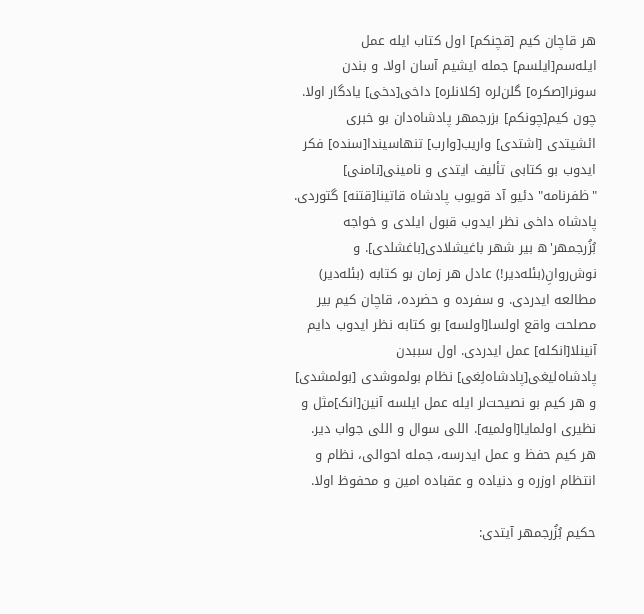هر قاچان کیم [قچنکم] اول کتاب ایله عمل ایله‌سم[ایلسم] جمله ایشیم آسان اولا. و بندن سونرا[صکره] گلن‌لره [کلانلره] داخی[دخی] یادگار اولا. چون کیم[چونکم] بزرجمهر پادشاه‌دان بو خبری ائشیتدی [اشتدی] واریب[وارب] تنهاسیندا[سنده] فکر ایدوب بو کتابی تألیف ایتدی و نامینی[نامنی] "ظفرنامه" دئیو آد قویوب پادشاه قاتینا[قتنه] گتوردی. پادشاه داخی نظر ایدوب قبول ایلدی و خواجه بُزُرجمهر'ه بیر شهر باغیشلادی[باغشلدی]. و نوش‌روانِ(بئله‌دیر!) عادل هر زمان بو کتابه (بئله‌دیر) مطالعه ایدردی. و سفرده و حضرده، قاچان کیم بیر مصلحت واقع اولسا[اولسه] بو کتابه نظر ایدوب دایم آنینلا[انکله] عمل ایدردی. اول سببدن پادشاه‌لیغی[پادشاه‌لِغی] نظام بولموشدی [بولمشدی] و هر کیم بو نصیحت‌لر ایله عمل ایلسه آنین[انک]مثل و نظیری اولمایا[اولمیه]. اللی سوال و اللی جواب دیر. هر کیم حفظ و عمل ایدرسه، جمله احوالی، نظام و انتظام اوزره و دنیاده و عقباده امین و محفوظ اولا.

حکیم بُزُرجمهر آیتدی: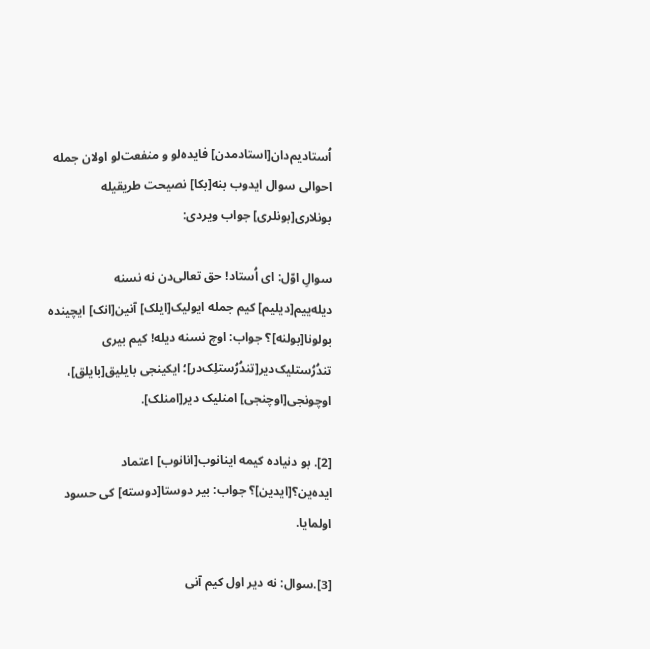اُستادیم‌دان[استادمدن] فایده‌لو و منفعت‌لو اولان جمله احوالی سوال ایدوب بنه[بکا] نصیحت طریقیله بونلاری[بونلری] جواب ویردی:

سوالِ اوّل: ای اُستاد! حق تعالی‌دن نه نسنه دیله‌ییم[دیلیم] کیم جمله ایو‌لیک[ایلک] آنین[انک] ایچینده بولونا[بولنه]؟ جواب: اوچ نسنه دیله! کیم بیری تندُرُستلیک‌دیر[تندُرُستلِک‌در]؛ ایکینجی بایلیق[بایلق]، اوچونجی[اوچنجی] امنلیک دیر[امنلک].

[2]. بو دنیاده کیمه اینانوب[انانوب] اعتماد ایده‌ین؟[ایدین]؟ جواب: بیر دوستا[دوسته] کی حسود اولمایا.

[3].سوال: نه دیر اول کیم آنی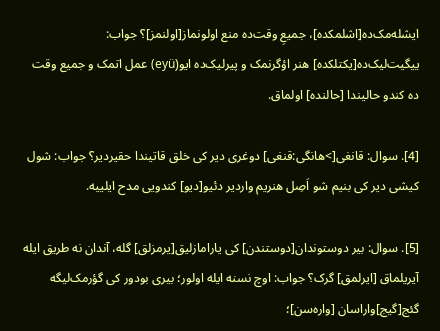ایشله‌مک‌ده[اشلمکده]، جمیعِ وقت‌ده منع اولونماز[اولنمز]؟ جواب: ییگیت‌لیک‌ده[یکتلکده] هنر اؤگرنمک و پیرلیک‌ده ایو(eyü) عمل اتمک و جمیع وقت ده کندو حالیندا [حالنده] اولماق.

[4]. سوال: قانغی[>هانگی:قنغی] دوغری دیر کی خلق قاتیندا حقیردیر؟ جواب: شول کیشی دیر کی بنیم شو اَصِل هنریم واردیر دئیو[دیو] کندویی مدح ایلییه.

[5]. سوال: بیر دوستوندان[دوستندن] کی یارامازلیق[یرمزلق] گله، آندان نه طریق ایله آیریلماق [ایرلمق] گرک؟ جواب: اوچ نسنه ایله اولور؛ بیری بودور کی گؤرمک‌لیگه گئج[گیج]واراسان [واره‌سن]؛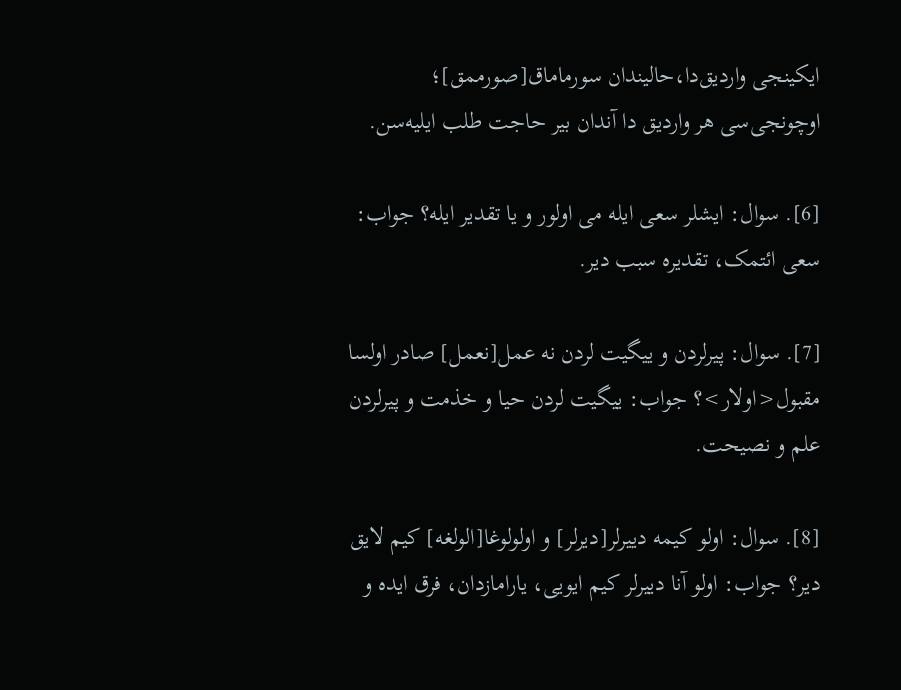ایکینجی واردیق‌دا،حالیندان سورماماق[صورممق]؛ اوچونجی‌سی هر واردیق دا آندان بیر حاجت طلب ایلیه‌سن.

[6]. سوال: ایشلر سعی ایله می اولور و یا تقدیر ایله؟ جواب: سعی ائتمک، تقدیره سبب دیر.

[7]. سوال: پیرلردن و ییگیت لردن نه عمل[نعمل] صادر اولسا مقبول<اولار>؟ جواب: ییگیت لردن حیا و خذمت و پیرلردن علم و نصیحت.

[8]. سوال: اولو کیمه دییرلر[دیرلر] و اولولوغا[الولغه] کیم لایق دیر؟ جواب: اولو آنا دییرلر کیم ایویی، یارامازدان، فرق ایده و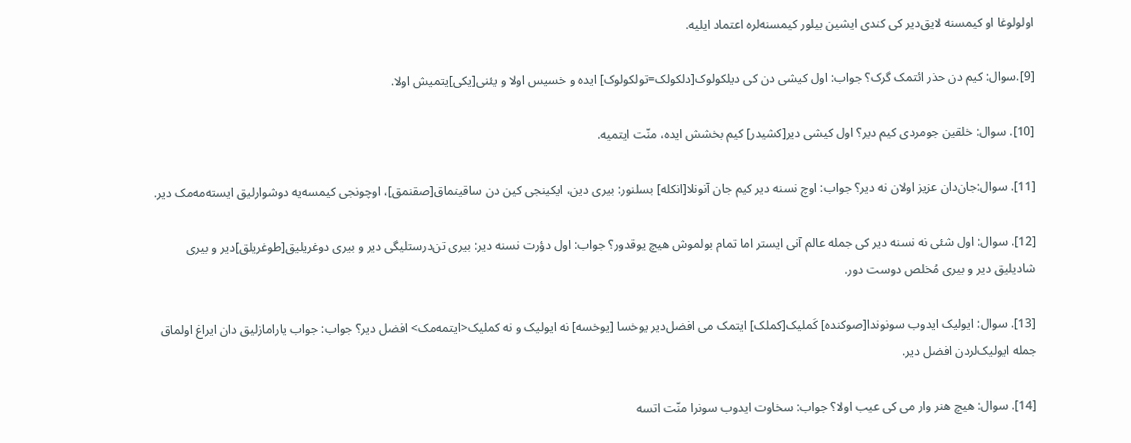اولولوغا او کیمسنه لایق‌دیر کی کندی ایشین بیلور کیمسنه‌لره اعتماد ایلیه.

[9].سوال: کیم دن حذر ائتمک گرک؟ جواب: اول کیشی دن کی دیلکولوک[دلکولک=تولکولوک] ایده و خسیس اولا و یئنی[یکی]یتمیش اولا.

[10]. سوال: خلقین جومردی کیم دیر؟ اول کیشی دیر[کشیدر] کیم بخشش ایده، منّت ایتمیه.

[11]. سوال:جان‌دان عزیز اولان نه دیر؟ جواب: اوچ نسنه دیر کیم جان آنونلا[انکله] بسلنور: بیری دین، ایکینجی‌ کین دن ساقینماق[صقنمق]، اوچونجی کیمسه‌یه دوشوارلیق ایسته‌مه‌مک دیر.

[12]. سوال: اول شئی نه نسنه دیر کی جمله عالم آنی ایستر اما تمام بولموش هیچ یوقدور؟ جواب: اول دؤرت نسنه دیر: بیری تن‌درستلیگی دیر و بیری دوغریلیق[طوغریلق]دیر و بیری شادیلیق دیر و بیری مُخلص دوست دور.

[13]. سوال: ایولیک ایدوب سونوندا[صوکنده] کَملیک[کملک] ایتمک می افضل‌دیر یوخسا [یوخسه] نه ایولیک و نه کملیک<ایتمه‌مک> افضل دیر؟ جواب: جواب یارامازلیق دان ایراغ اولماق جمله ایولیک‌لردن افضل دیر.

[14]. سوال: هیچ هنر وار می کی عیب اولا؟ جواب: سخاوت ایدوب سونرا منّت اتسه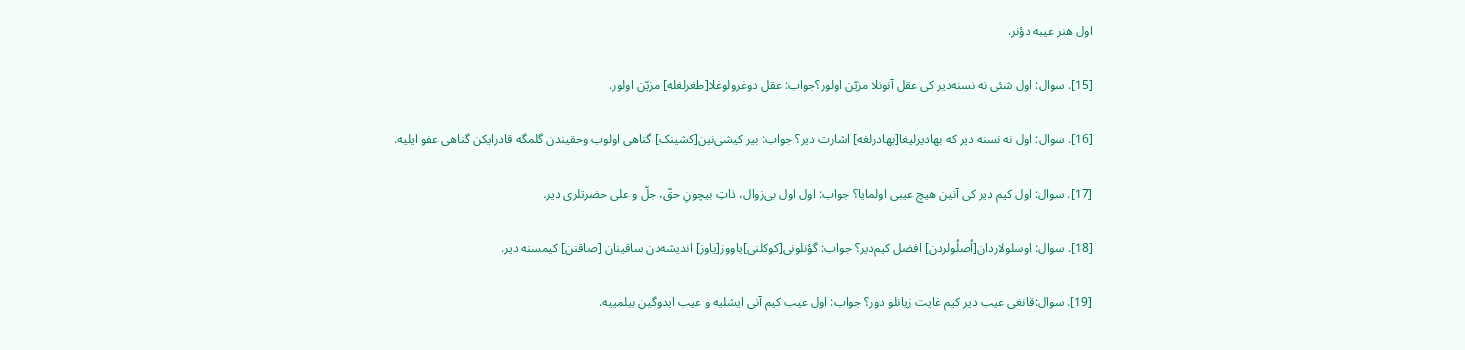اول هنر عیبه دؤنر.

[15]. سوال: اول شئی نه نسنه‌دیر کی عقل آنونلا مزیّن اولور؟جواب: عقل دوغرولوغلا[طغرلغله] مزیّن اولور.

[16]. سوال: اول نه نسنه دیر که بهادیرلیغا[بهادرلغه] اشارت دیر؟ جواب: بیر کیشی‌نین[کشینک] گناهی اولوب وحقیندن گلمگه قادرایکن گناهی عفو ایلیه.

[17]. سوال: اول کیم دیر کی آنین هیچ عیبی اولمایا؟ جواب: اول اول بی‌زوال، ذاتِ بیچونِ حقّ، جلّ و علی حضرتلری دیر.

[18]. سوال: اوسلولاردان[اُصلُولردن] افضل کیم‌دیر؟ جواب: گؤنلونی[کوکلنی]یاووز[یاوز] اندیشه‌دن ساقینان [صاقنن] کیمسنه دیر.

[19]. سوال:قانغی عیب دیر کیم غایت زیانلو دور؟ جواب: اول عیب کیم آنی ایشلیه و عیب ایدوگین بیلمییه.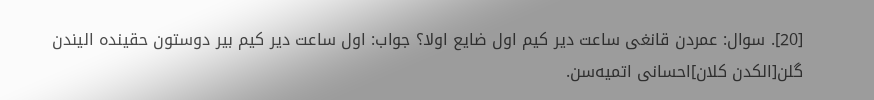[20]. سوال: عمردن قانغی ساعت دیر کیم اول ضایع اولا؟ جواب: اول ساعت دیر کیم بیر دوستون حقینده الیندن گلن[الکدن کلان]احسانی اتمیه‌سن.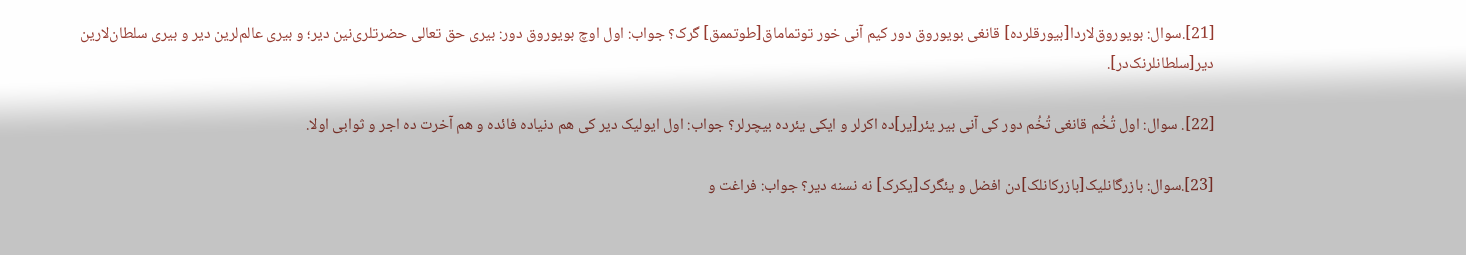[21].سوال: بویوروق‌لاردا[بیورقلرده] قانغی بویوروق دور کیم آنی خور توتماماق[طوتممق] گرک؟ جواب: اول اوچ بویوروق دور: بیری حق تعالی حضرتلری‌نین دیر؛ و بیری عالم‌لرین دیر و بیری سلطان‌لارین دیر[سلطانلرنک‌در].

[22]. سوال: اول تُخُم قانغی تُخُم دور کی آنی بیر یئر[یر]ده اکرلر و ایکی یئرده بیچرلر؟ جواب: اول ایولیک دیر کی هم دنیاده فائده و هم آخرت ده اجر و ثوابی اولا.

[23].سوال: بازرگانلیک[بازرکانلک]دن افضل و یئگرک[یکرک] نه نسنه دیر؟ جواب: فراغت و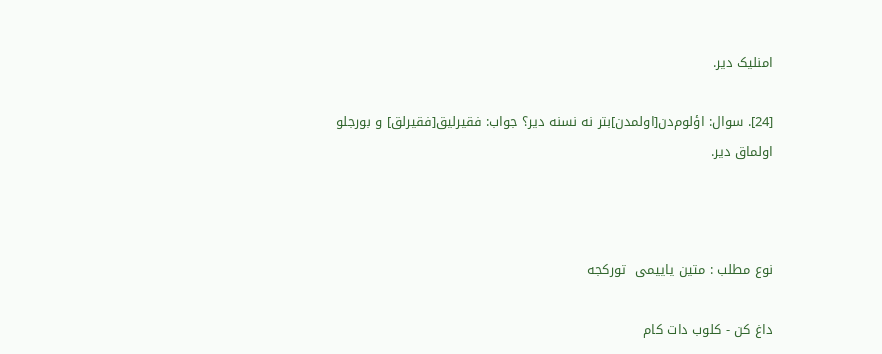امنلیک دیر.

[24]. سوال: اؤلوم‌دن[اولمدن]بتر نه نسنه دیر؟ جواب: فقیرلیق[فقیرلق] و بورجلو اولماق دیر.



نوع مطلب : متین یاییمی  توركجه

داغ کن - کلوب دات کام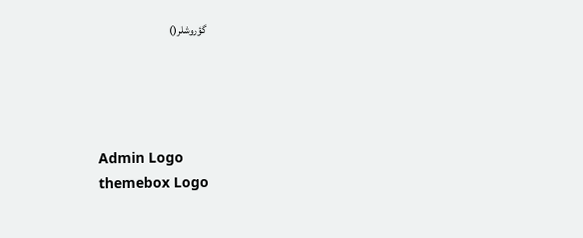گؤروشلر()




Admin Logo
themebox Logo